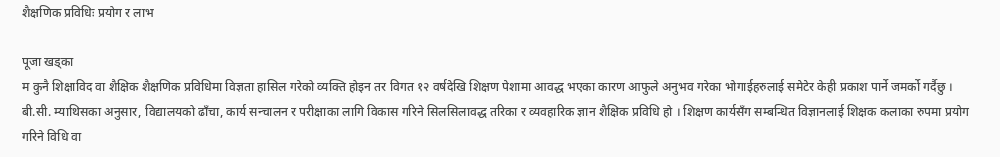शैक्षणिक प्रविधिः प्रयोग र लाभ

पूजा खड्का
म कुनै शिक्षाविद वा शैक्षिक शैक्षणिक प्रविधिमा विज्ञता हासिल गरेको व्यक्ति होइन तर विगत १२ वर्षदेखि शिक्षण पेशामा आवद्ध भएका कारण आफुले अनुभव गरेका भोगाईहरुलाई समेटेर केही प्रकाश पार्ने जमर्को गर्दैछु ।
बी.सी. म्याथिसका अनुसार, विद्यालयको ढाँचा, कार्य सन्चालन र परीक्षाका लागि विकास गरिने सिलसिलावद्ध तरिका र व्यवहारिक ज्ञान शैक्षिक प्रविधि हो । शिक्षण कार्यसँग सम्बन्धित विज्ञानलाई शिक्षक कलाका रुपमा प्रयोग गरिने विधि वा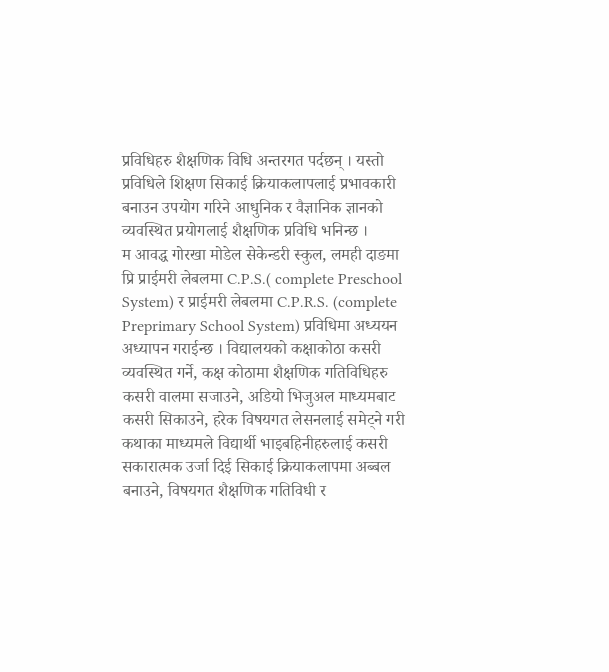प्रविधिहरु शैक्षणिक विधि अन्तरगत पर्दछन् । यस्तो प्रविधिले शिक्षण सिकाई क्रियाकलापलाई प्रभावकारी बनाउन उपयोग गरिने आधुनिक र वैज्ञानिक ज्ञानको व्यवस्थित प्रयोगलाई शैक्षणिक प्रविधि भनिन्छ ।
म आवद्ध गोरखा मोडेल सेकेन्डरी स्कुल, लमही दाङमा प्रि प्राईमरी लेबलमा C.P.S.( complete Preschool System) र प्राईमरी लेबलमा C.P.R.S. (complete Preprimary School System) प्रविधिमा अध्ययन अध्यापन गराईन्छ । विद्यालयको कक्षाकोठा कसरी व्यवस्थित गर्ने, कक्ष कोठामा शैक्षणिक गतिविधिहरु कसरी वालमा सजाउने, अडियो भिजुअल माध्यमबाट कसरी सिकाउने, हरेक विषयगत लेसनलाई समेट्ने गरी कथाका माध्यमले विद्यार्थी भाइबहिनीहरुलाई कसरी सकारात्मक उर्जा दिई सिकाई क्रियाकलापमा अब्बल बनाउने, विषयगत शैक्षणिक गतिविधी र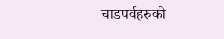चाडपर्वहरुको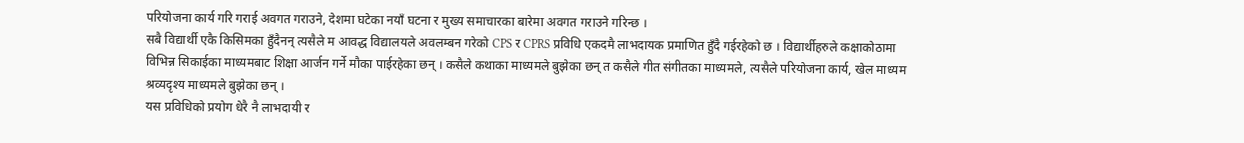परियोजना कार्य गरि गराई अवगत गराउने, देशमा घटेका नयाँ घटना र मुख्य समाचारका बारेमा अवगत गराउने गरिन्छ ।
सबै विद्यार्थी एकै किसिमका हुँदैनन् त्यसैले म आवद्ध विद्यालयले अवलम्बन गरेको CPS र CPRS प्रविधि एकदमै लाभदायक प्रमाणित हुँदै गईरहेको छ । विद्यार्थीहरुले कक्षाकोठामा विभिन्न सिकाईका माध्यमबाट शिक्षा आर्जन गर्ने मौका पाईरहेका छन् । कसैले कथाका माध्यमले बुझेका छन् त कसैले गीत संगीतका माध्यमले, त्यसैले परियोजना कार्य, खेल माध्यम श्रव्यदृश्य माध्यमले बुझेका छन् ।
यस प्रविधिको प्रयोग धेरै नै लाभदायी र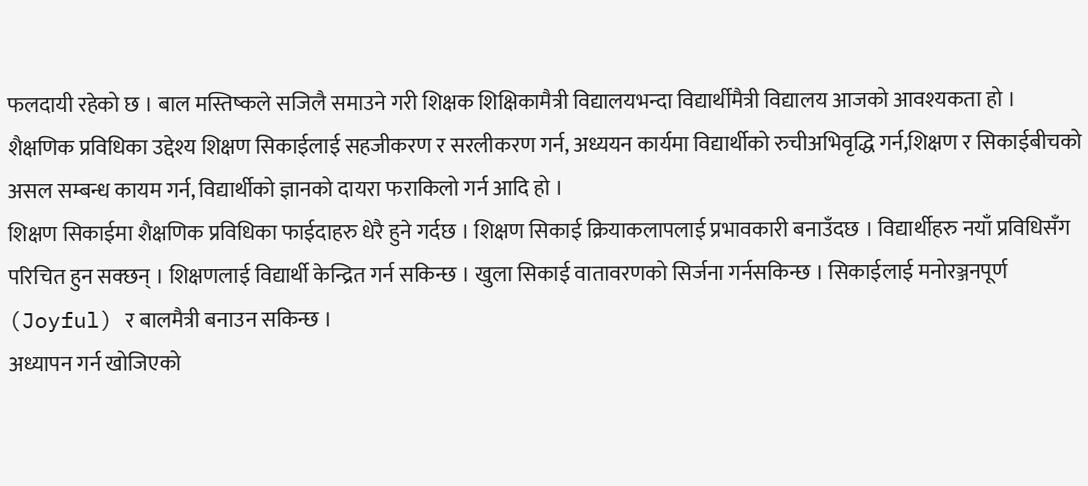फलदायी रहेको छ । बाल मस्तिष्कले सजिलै समाउने गरी शिक्षक शिक्षिकामैत्री विद्यालयभन्दा विद्यार्थीमैत्री विद्यालय आजको आवश्यकता हो । शैक्षणिक प्रविधिका उद्देश्य शिक्षण सिकाईलाई सहजीकरण र सरलीकरण गर्न, अध्ययन कार्यमा विद्यार्थीको रुचीअभिवृद्धि गर्न,शिक्षण र सिकाईबीचको असल सम्बन्ध कायम गर्न, विद्यार्थीको ज्ञानको दायरा फराकिलो गर्न आदि हो ।
शिक्षण सिकाईमा शैक्षणिक प्रविधिका फाईदाहरु धेरै हुने गर्दछ । शिक्षण सिकाई क्रियाकलापलाई प्रभावकारी बनाउँदछ । विद्यार्थीहरु नयाँ प्रविधिसँग परिचित हुन सक्छन् । शिक्षणलाई विद्यार्थी केन्द्रित गर्न सकिन्छ । खुला सिकाई वातावरणको सिर्जना गर्नसकिन्छ । सिकाईलाई मनोरञ्जनपूर्ण (Joyful) र बालमैत्री बनाउन सकिन्छ ।
अध्यापन गर्न खोजिएको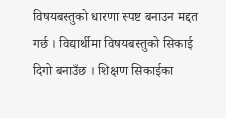विषयबस्तुको धारणा स्पष्ट बनाउन मद्दत गर्छ । विद्यार्थीमा विषयबस्तुको सिकाई दिगो बनाउँछ । शिक्षण सिकाईका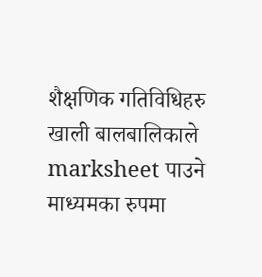शैक्षणिक गतिविधिहरु खाली बालबालिकाले marksheet पाउने माध्यमका रुपमा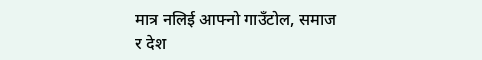मात्र नलिई आफ्नो गाउँटोल, समाज र देश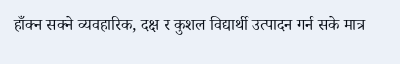हाँक्न सक्ने व्यवहारिक, दक्ष र कुशल विद्यार्थी उत्पादन गर्न सके मात्र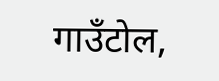गाउँटोल,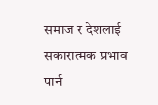समाज र देशलाई सकारात्मक प्रभाव पार्न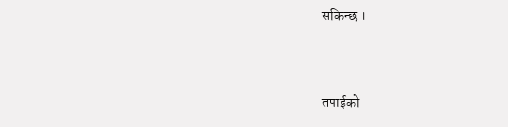सकिन्छ ।



तपाईको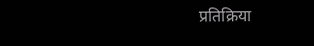प्रतिक्रिया